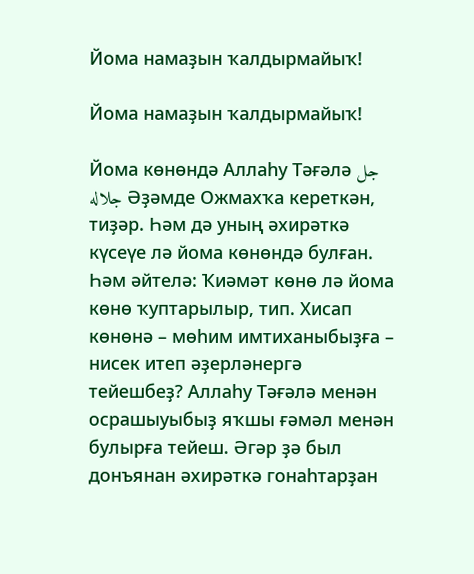Йома намаҙын ҡалдырмайыҡ!

Йома намаҙын ҡалдырмайыҡ!

Йома көнөндә Аллаһу Тәғәлә جل جلاله Әҙәмде Ожмахҡа кереткән, тиҙәр. Һәм дә уның әхирәткә күсеүе лә йома көнөндә булған. Һәм әйтелә: Ҡиәмәт көнө лә йома көнө ҡуптарылыр, тип. Хисап көнөнә – мөһим имтиханыбыҙға – нисек итеп әҙерләнергә тейешбеҙ? Аллаһу Тәғәлә менән осрашыуыбыҙ яҡшы ғәмәл менән булырға тейеш. Әгәр ҙә был донъянан әхирәткә гонаһтарҙан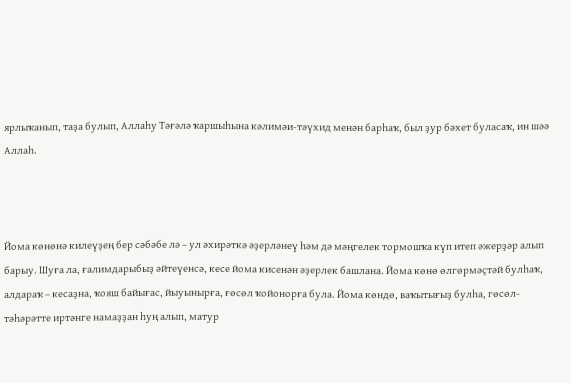ярлыҡанып, таҙа булып, Аллаһу Тәғәлә ҡаршыһына кәлимәи-тәүхид менән барһаҡ, был ҙур бәхет буласаҡ, ин шәә Аллаһ.



Йома көнөнә килеүҙең бер сәбәбе лә – ул әхирәткә әҙерләнеү һәм дә мәңгелек тормошҡа күп итеп әжерҙәр алып барыу. Шуға ла, ғалимдарыбыҙ әйтеүенсә, кесе йома кисенән әҙерлек башлана. Йома көнө өлгөрмәҫтәй булһаҡ, алдараҡ – кесаҙна, ҡояш байығас, йыуынырға, ғөсөл ҡойонорға була. Йома көндө, ваҡытығыҙ булһа, гөсөл-тәһәрәтте иртәнге намаҙҙан һуң алып, матур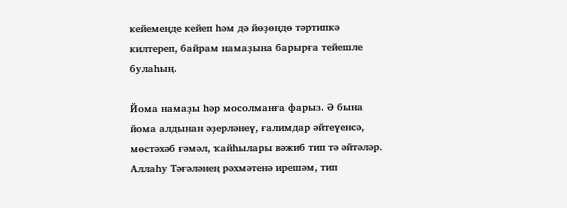кейемеңде кейеп һәм дә йөҙөңдө тәртипкә килтереп, байрам намаҙына барырға тейешле булаһың.

Йома намаҙы һәр мосолманға фарыз. Ә бына йома алдынан әҙерләнеү, ғалимдар әйтеүенсә, мөстәхәб ғәмәл, ҡайһылары вәжиб тип тә әйтәләр. Аллаһу Тәғәләнең рәхмәтенә ирешәм, тип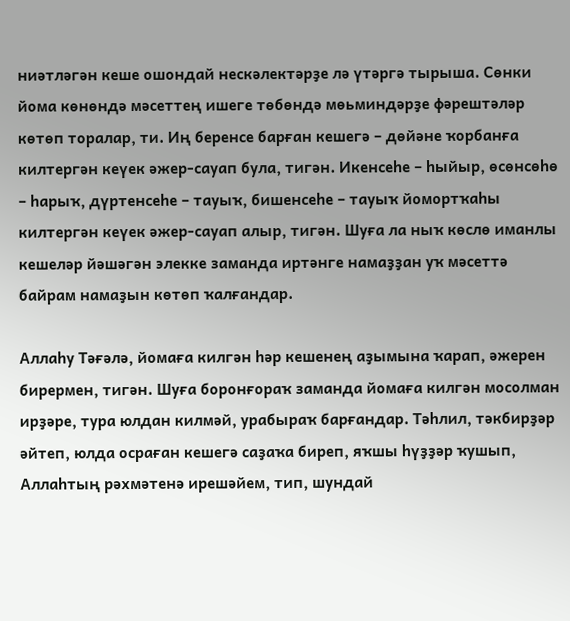ниәтләгән кеше ошондай нескәлектәрҙе лә үтәргә тырыша. Сөнки йома көнөндә мәсеттең ишеге төбөндә мөьминдәрҙе фәрештәләр көтөп торалар, ти. Иң беренсе барған кешегә – дөйәне ҡорбанға килтергән кеүек әжер-сауап була, тигән. Икенсеһе – һыйыр, өсөнсөһө – һарыҡ, дүртенсеһе – тауыҡ, бишенсеһе – тауыҡ йомортҡаһы килтергән кеүек әжер-сауап алыр, тигән. Шуға ла ныҡ көслө иманлы кешеләр йәшәгән элекке заманда иртәнге намаҙҙан уҡ мәсеттә байрам намаҙын көтөп ҡалғандар.

Аллаһу Тәғәлә, йомаға килгән һәр кешенең аҙымына ҡарап, әжерен бирермен, тигән. Шуға боронғораҡ заманда йомаға килгән мосолман ирҙәре, тура юлдан килмәй, урабыраҡ барғандар. Тәһлил, тәкбирҙәр әйтеп, юлда осраған кешегә саҙаҡа биреп, яҡшы һүҙҙәр ҡушып, Аллаһтың рәхмәтенә ирешәйем, тип, шундай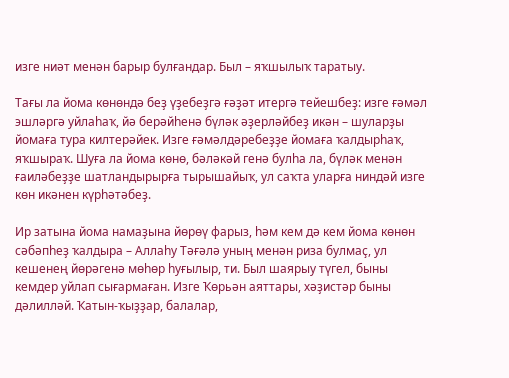изге ниәт менән барыр булғандар. Был – яҡшылыҡ таратыу.

Тағы ла йома көнөндә беҙ үҙебеҙгә ғәҙәт итергә тейешбеҙ: изге ғәмәл эшләргә уйлаһаҡ, йә берәйһенә бүләк әҙерләйбеҙ икән – шуларҙы йомаға тура килтерәйек. Изге ғәмәлдәребеҙҙе йомаға ҡалдырһаҡ, яҡшыраҡ. Шуға ла йома көнө, бәләкәй генә булһа ла, бүләк менән ғаиләбеҙҙе шатландырырға тырышайыҡ, ул саҡта уларға ниндәй изге көн икәнен күрһәтәбеҙ.

Ир затына йома намаҙына йөрөү фарыз, һәм кем дә кем йома көнөн сәбәпһеҙ ҡалдыра – Аллаһу Тәғәлә уның менән риза булмаҫ, ул кешенең йөрәгенә мөһөр һуғылыр, ти. Был шаярыу түгел, быны кемдер уйлап сығармаған. Изге Ҡөрьән аяттары, хәҙистәр быны дәлилләй. Ҡатын-ҡыҙҙар, балалар,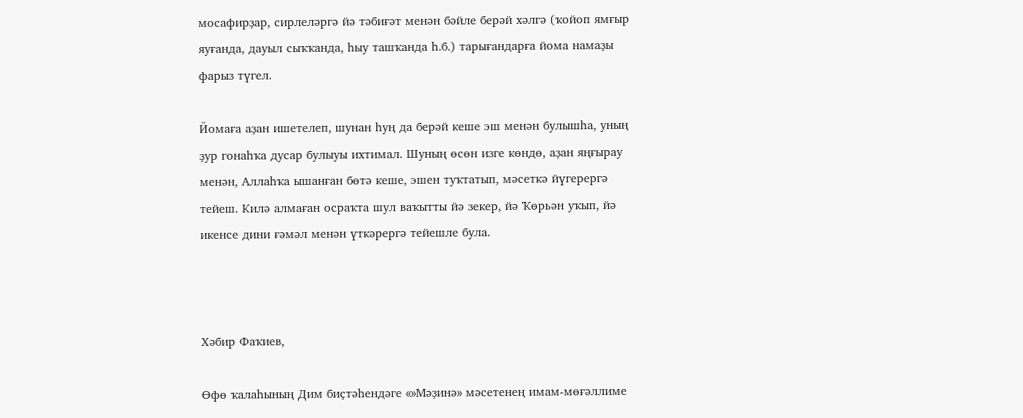мосафирҙар, сирлеләргә йә тәбиғәт менән бәйле берәй хәлгә (ҡойоп ямғыр яуғанда, дауыл сыҡҡанда, һыу ташҡанда һ.б.) тарығандарға йома намаҙы фарыз түгел.

Йомаға аҙан ишетелеп, шунан һуң да берәй кеше эш менән булышһа, уның ҙур гонаһҡа дусар булыуы ихтимал. Шуның өсөн изге көндө, аҙан яңғырау менән, Аллаһҡа ышанған бөтә кеше, эшен туҡтатып, мәсеткә йүгерергә тейеш. Килә алмаған осраҡта шул ваҡытты йә зекер, йә Ҡөрьән уҡып, йә икенсе дини ғәмәл менән үткәрергә тейешле була.



Хәбир Фаҡиев,

Өфө ҡалаһының Дим биҫтәһендәге «»Мәҙинә» мәсетенең имам-мөғәллиме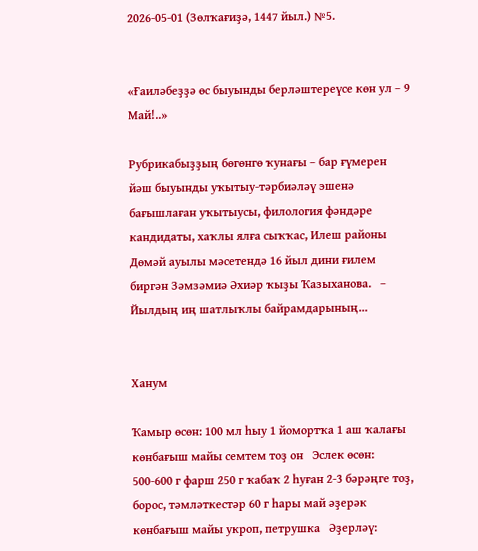2026-05-01 (Зөлҡағиҙә, 1447 йыл.) №5.


«Ғаиләбеҙҙә өс быуынды берләштереүсе көн ул – 9 Май!..»

Рубрикабыҙҙың бөгөнгө ҡунағы – бар ғүмерен йәш быуынды уҡытыу-тәрбиәләү эшенә бағышлаған уҡытыусы, филология фәндәре кандидаты, хаҡлы ялға сыҡҡас, Илеш районы Дөмәй ауылы мәсетендә 16 йыл дини ғилем биргән Зәмзәмиә Әхиәр ҡыҙы Ҡазыханова.   – Йылдың иң шатлыҡлы байрамдарының...


Ханум

Ҡамыр өсөн: 100 мл һыу 1 йомортҡа 1 аш ҡалағы көнбағыш майы семтем тоҙ он   Эслек өсөн: 500-600 г фарш 250 г ҡабаҡ 2 һуған 2-3 бәрәңге тоҙ, борос, тәмләткестәр 60 г һары май әҙерәк көнбағыш майы укроп, петрушка   Әҙерләү: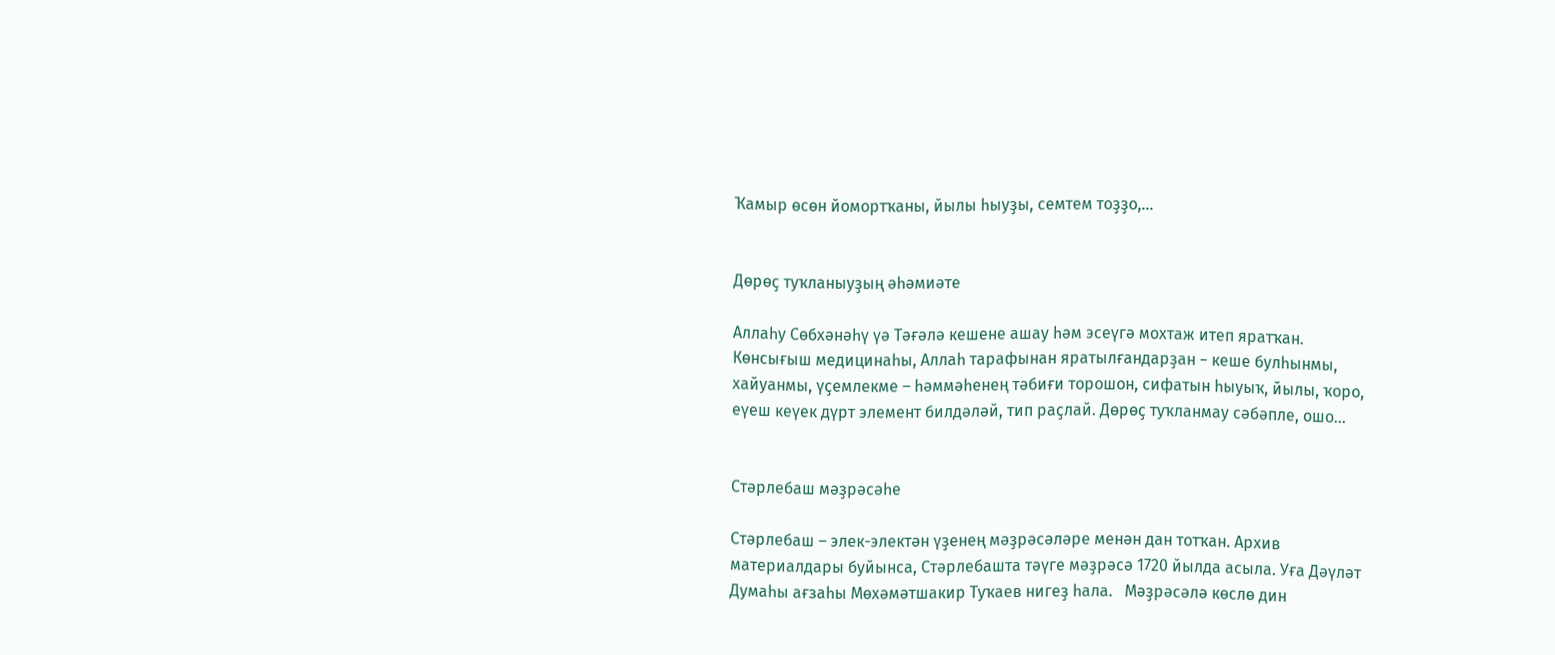Ҡамыр өсөн йомортҡаны, йылы һыуҙы, семтем тоҙҙо,...


Дөрөҫ туҡланыуҙың әһәмиәте

Аллаһу Сөбхәнәһү үә Тәғәлә кешене ашау һәм эсеүгә мохтаж итеп яратҡан.   Көнсығыш медицинаһы, Аллаһ тарафынан яратылғандарҙан − кеше булһынмы, хайуанмы, үҫемлекме – һәммәһенең тәбиғи торошон, сифатын һыуыҡ, йылы, ҡоро, еүеш кеүек дүрт элемент билдәләй, тип раҫлай. Дөрөҫ туҡланмау сәбәпле, ошо...


Стәрлебаш мәҙрәсәһе

Стәрлебаш – элек-электән үҙенең мәҙрәсәләре менән дан тотҡан. Архив материалдары буйынса, Стәрлебашта тәүге мәҙрәсә 1720 йылда асыла. Уға Дәүләт Думаһы ағзаһы Мөхәмәтшакир Туҡаев нигеҙ һала.   Мәҙрәсәлә көслө дин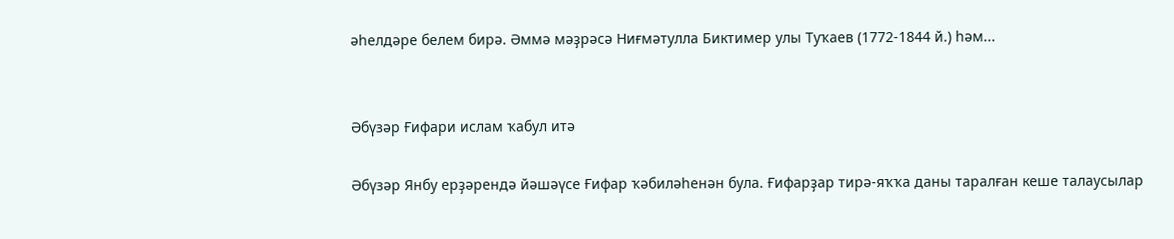әһелдәре белем бирә. Әммә мәҙрәсә Ниғмәтулла Биктимер улы Туҡаев (1772-1844 й.) һәм...


Әбүзәр Ғифари ислам ҡабул итә

Әбүзәр Янбу ерҙәрендә йәшәүсе Ғифар ҡәбиләһенән була. Ғифарҙар тирә-яҡҡа даны таралған кеше талаусылар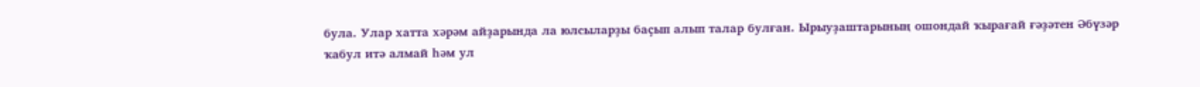була. Улар хатта хәрәм айҙарында ла юлсыларҙы баҫып алып талар булған. Ырыуҙаштарының ошондай ҡырағай ғәҙәтен Әбүзәр ҡабул итә алмай һәм ул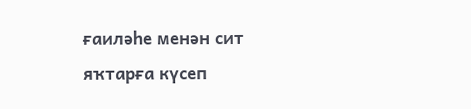ғаиләһе менән сит яҡтарға күсеп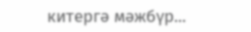китергә мәжбүр...